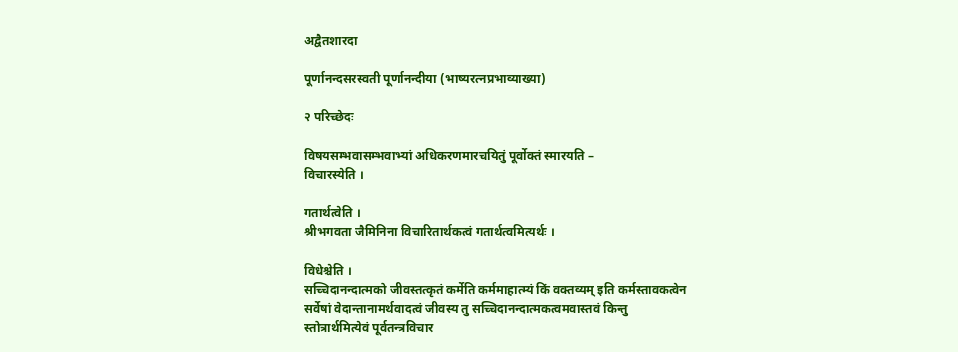अद्वैतशारदा

पूर्णानन्दसरस्वती पूर्णानन्दीया (भाष्यरत्नप्रभाव्याख्या)

२ परिच्छेदः

विषयसम्भवासम्भवाभ्यां अधिकरणमारचयितुं पूर्वोक्तं स्मारयति –
विचारस्येति ।

गतार्थत्वेति ।
श्रीभगवता जैमिनिना विचारितार्थकत्वं गतार्थत्वमित्यर्थः ।

विधेश्चेति ।
सच्चिदानन्दात्मको जीवस्तत्कृतं कर्मेति कर्ममाहात्म्यं किं वक्तव्यम् इति कर्मस्तावकत्वेन सर्वेषां वेदान्तानामर्थवादत्वं जीवस्य तु सच्चिदानन्दात्मकत्वमवास्तवं किन्तु स्तोत्रार्थमित्येवं पूर्वतन्त्रविचार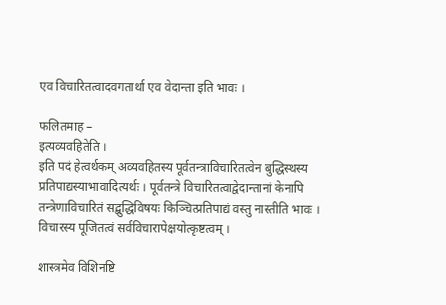एव विचारितत्वादवगतार्था एव वेदान्ता इति भावः ।

फलितमाह –
इत्यव्यवहितेति ।
इति पदं हेत्वर्थकम् अव्यवहितस्य पूर्वतन्त्राविचारितत्वेन बुद्धिस्थस्य प्रतिपाद्यस्याभावादित्यर्थः । पूर्वतन्त्रे विचारितत्वाद्वेदान्तानां केनापि तन्त्रेणाविचारितं सद्बुद्धिविषयः किञ्चित्प्रतिपाद्यं वस्तु नास्तीति भावः । विचारस्य पूजितत्वं सर्वविचारापेक्षयोत्कृष्टत्वम् ।

शास्त्रमेव विशिनष्टि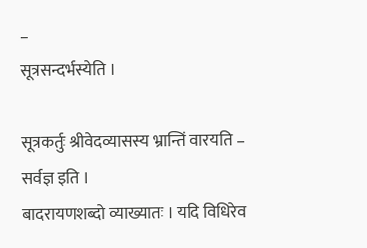–
सूत्रसन्दर्भस्येति ।

सूत्रकर्तुः श्रीवेदव्यासस्य भ्रान्तिं वारयति –
सर्वज्ञ इति ।
बादरायणशब्दो व्याख्यातः । यदि विधिरेव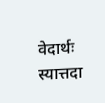वेदार्थः स्यात्तदा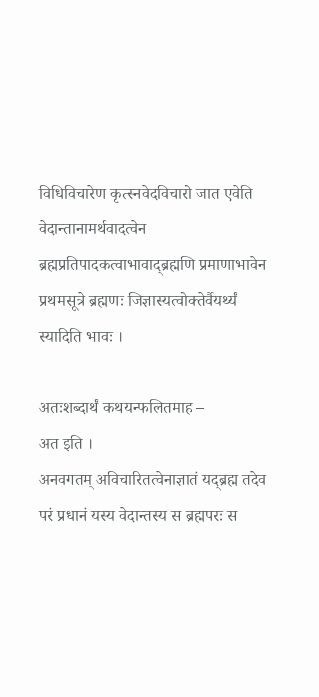विधिविचारेण कृत्स्नवेदविचारो जात एवेति वेदान्तानामर्थवादत्वेन ब्रह्मप्रतिपादकत्वाभावाद्ब्रह्मणि प्रमाणाभावेन प्रथमसूत्रे ब्रह्मणः जिज्ञास्यत्वोक्तेर्वैयर्थ्यं स्यादिति भावः ।

अतःशब्दार्थं कथयन्फलितमाह –
अत इति ।
अनवगतम् अविचारितत्वेनाज्ञातं यद्ब्रह्म तदेव परं प्रधानं यस्य वेदान्तस्य स ब्रह्मपरः स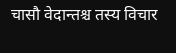चासौ वेदान्तश्च तस्य विचार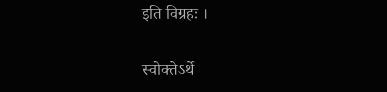इति विग्रहः ।

स्वोक्तेऽर्थे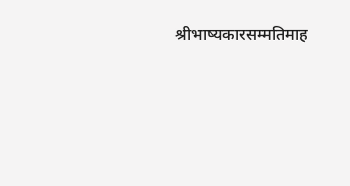श्रीभाष्यकारसम्मतिमाह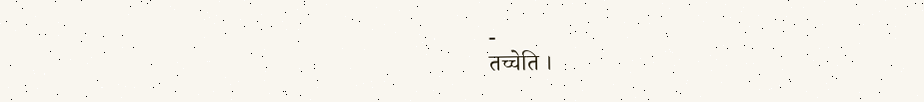-
तच्चेति ।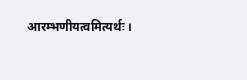आरम्भणीयत्वमित्यर्थः ।